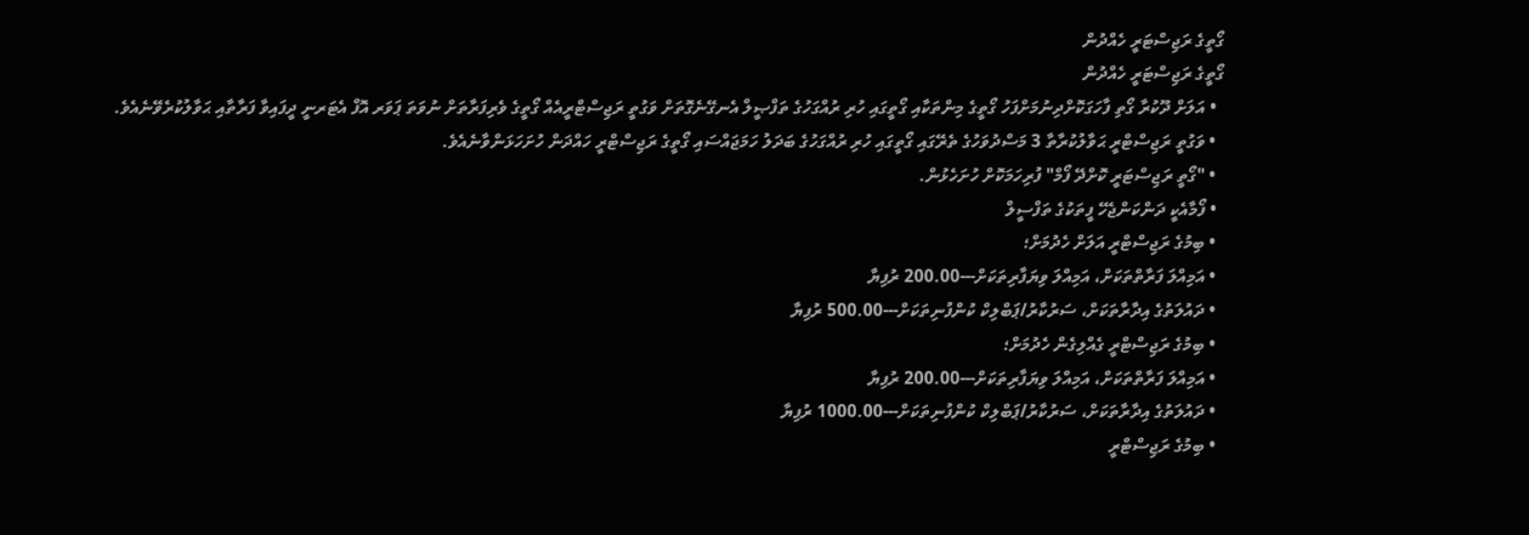ގޯތީގެ ރަޖިސްޓަރީ ހެއްދުން
ގޯތީގެ ރަޖިސްޓަރީ ހެއްދުން
  • އަލަށް ދޫކުރާ ގޯތި ފާހަގަކޮށްދިނުމަށްފަހު ގޯތީގެ މިންތަކާއި ގޯތީގައި ހުރި ރުއްގަހުގެ ތަފްޞީލް އެނގޭނެގޮތަށް ވަގުތީ ރަޖިސްޓްރީއެއް ގޯތީގެ ވެރިފަރާތަށް ނުވަތަ ޕަވަރ އޮފް އެޓަރނީ ދީފައިވާ ފަރާތާއި ޙަވާލުކުރެވޭނެއެވެ.
  • ވަގުތީ ރަޖިސްޓްރީ ޙަވާލުކުރާތާ 3 މަސްދުވަހުގެ ތެރޭގައި ގޯތީގައި ހުރި ރުއްގަހުގެ ބަދަލު ހަމަޖައްސައި ގޯތީގެ ރަޖިސްޓްރީ ހައްދަން ހުށަހަޅަންވާނެއެވެ.
  • "ގޯތީ ރަޖިސްޓަރީ ކޮށްދޭ ފޯމް" ފުރިހަމަކޮށް ހުށަހެޅުން.
  • ފޯމާއެކީ ދަންކަންޖެހޭ ފީތަކުގެ ތަފްސީލް
  • ބިމުގެ ރަޖިސްޓްރީ އަލަށް ހެދުމަށް؛
  • އަމިއްލަ ފަރާތްތަކަށް، އަމިއްލަ ވިޔަފާރިތަކަށް---200.00 ރުފިޔާ
  • ދައުލަތުގެ އިދާރާތަކަށް، ސަރުކާރު/ޕަބްލިކް ކުންފުނިތަކަށް---500.00 ރުފިޔާ
  • ބިމުގެ ރަޖިސްޓްރީ ގެއްލިގެން ހެދުމަށް؛
  • އަމިއްލަ ފަރާތްތަކަށް، އަމިއްލަ ވިޔަފާރިތަކަށް---200.00 ރުފިޔާ
  • ދައުލަތުގެ އިދާރާތަކަށް، ސަރުކާރު/ޕަބްލިކް ކުންފުނިތަކަށް---1000.00 ރުފިޔާ
  • ބިމުގެ ރަޖިސްޓްރީ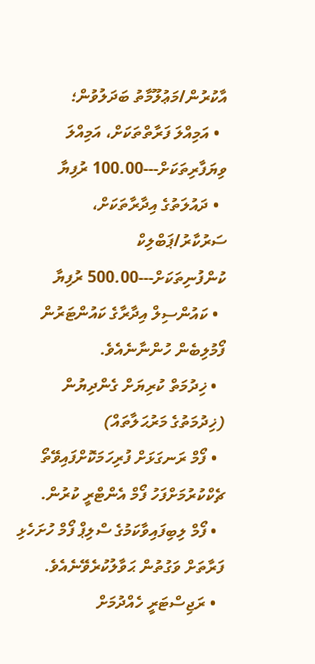އާކުރުން/މަޢުލޫމާތު ބަދަލުވުން؛
  • އަމިއްލަ ފަރާތްތަކަށް، އަމިއްލަ ވިޔަފާރިތަކަށް---100.00 ރުފިޔާ
  • ދައުލަތުގެ އިދާރާތަކަށް، ސަރުކާރު/ޕަބްލިކް ކުންފުނިތަކަށް---500.00 ރުފިޔާ
  • ކައުންސިލް އިދާރާގެ ކައުންޓަރުން ފޯމުލިބެން ހުންނާނެއެވެ.
  • ޚިދުމަތް ކުރިޔަށް ގެންދިޔުން (ޚިދުމަތުގެ މަރުޙަލާތައް)
  • ފޯމް ރަނގަޅަށް ފުރިހަމަކޮށްފައިވޭތޯ ޗެކްކުރުމަށްފަހު ފޯމް އެންޓްރީ ކުރުން.
  • ފޯމް ލިބިފައިވާކަމުގެ ސްލިޕް ފޯމް ހުށަހެޅި ފަރާތަށް ވަގުތުން ޙަވާލުކުރެވޭނެއެވެ.
  • ރަޖިސްޓަރީ ހެއްދުމަށް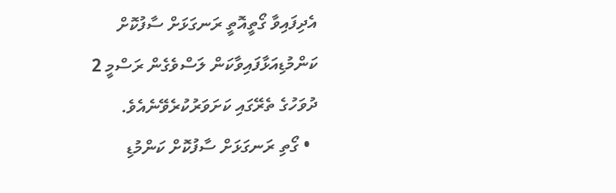އެދިފައިވާ ގޯތީއޮތީ ރަނގަޅަށް ސާފުކޮށް ކަންމުޑިއަޅާފައިވާކަން ލަސްވެގެން ރަސްމީ 2 ދުވަހުގެ ތެރޭގައި ކަށަވަރުކުރެވޭނެއެވެ.
  • ގޯތި ރަނގަޅަށް ސާފުކޮށް ކަންމުޑި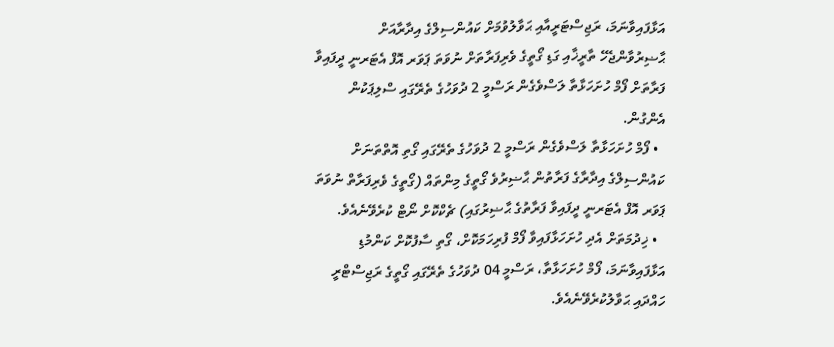އަޅާފައިވާނަމަ، ރަޖިސްޓަރީއާއި ޙަވާލުވުމަށް ކައުންސިލްގެ އިދާރާއަށް ޙާޟިރުވާންޖެހޭ ތާރީޚާއި ގަޑި ގޯތީގެ ވެރިފަރާތަށް ނުވަތަ ޕަވަރ އޮފް އެޓަރނީ ދީފައިވާ ފަރާތަށް ފޯމް ހުށަހަޅާތާ ލަސްވެގެން ރަސްމީ 2 ދުވަހުގެ ތެރޭގައި ސްލިޕަކުން އެންގުން.
  • ފޯމް ހުށަހަޅާތާ ލަސްވެގެން ރަސްމީ 2 ދުވަހުގެ ތެރޭގައި ގޯތި އޮތްތަނަށް ކައުންސިލްގެ އިދާރާގެ ފަރާތުން ޙާޟިރުވެ ގޯތީގެ މިންތައް (ގޯތީގެ ވެރިފަރާތް ނުވަތަ ޕަވަރ އޮފް އެޓަރނީ ދީފައިވާ ފަރާތުގެ ޙާޟިރުގައި) ޗެކްކޮށް ނޯޓް ކުރެވޭނެއެވެ.
  • ޚިދުމަތަށް އެދި ހުށަހަޅާފައިވާ ފޯމް ފުރިހަމަކޮށް، ގޯތި ސާފުކޮށް ކަންމުޑި އަޅާފައިވާނަމަ، ފޯމް ހުށަހަޅާތާ، ރަސްމީ 04 ދުވަހުގެ ތެރޭގައި ގޯތީގެ ރަޖިސްޓްރީ ހައްދައި ޙަވާލުކުރެވޭނެއެވެ.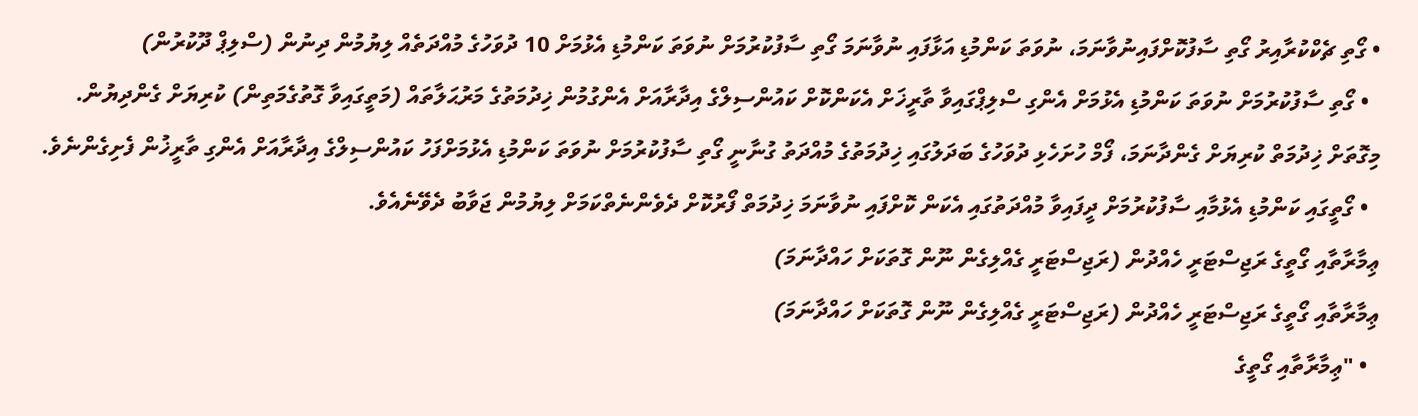• ގޯތި ޗެކްކުރާއިރު ގޯތި ސާފުކޮށްފައިނުވާނަމަ، ނުވަތަ ކަންމުޑި އަޅާފައި ނުވާނަމަ ގޯތި ސާފުކުރުމަށް ނުވަތަ ކަންމުޑި އެޅުމަށް 10 ދުވަހުގެ މުއްދަތެއް ލިޔުމުން ދިނުން (ސްލިޕް ދޫކުރުން)
  • ގޯތި ސާފުކުރުމަށް ނުވަތަ ކަންމުޑި އެޅުމަށް އެންގި ސްލިޕްގައިވާ ތާރީޚަށް އެކަންކޮށް ކައުންސިލްގެ އިދާރާއަށް އެންގުމުން ޚިދުމަތުގެ މަރުޙަލާތައް (މަތީގައިވާ ގޮތުގެމަތިން) ކުރިޔަށް ގެންދިޔުން. މިގޮތަށް ޚިދުމަތް ކުރިޔަށް ގެންދާނަމަ، ފޯމް ހުށަހެޅި ދުވަހުގެ ބަދަލުގައި ޚިދުމަތުގެ މުއްދަތު ގުނާނީ ގޯތި ސާފުކުރުމަށް ނުވަތަ ކަންމުޑި އެޅުމަށްފަހު ކައުންސިލްގެ އިދާރާއަށް އެންގި ތާރީޚުން ފެށިގެންނެވެ.
  • ގޯތީގައި ކަންމުޑި އެޅުމާއި ސާފުކުރުމަށް ދީފައިވާ މުއްދަތުގައި އެކަން ކޮށްފައި ނުވާނަމަ ޚިދުމަތް ފޯރުކޮށް ދެވެންނެތްކަމަށް ލިޔުމުން ޖަވާބު ދެވޭނެއެވެ.
ޢިމާރާތާއި ގޯތީގެ ރަޖިސްޓަރީ ހެއްދުން (ރަޖިސްޓަރީ ގެއްލިގެން ނޫން ގޮތަކަށް ހައްދާނަމަ)
ޢިމާރާތާއި ގޯތީގެ ރަޖިސްޓަރީ ހެއްދުން (ރަޖިސްޓަރީ ގެއްލިގެން ނޫން ގޮތަކަށް ހައްދާނަމަ)
  • "ޢިމާރާތާއި ގޯތީގެ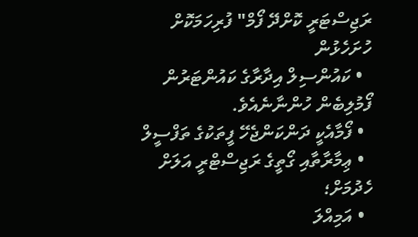ރަޖިސްޓަރީ ކޮށްދޭ ފޯމް" ފުރިހަމަކޮށް ހުށަހެޅުން
  • ކައުންސިލް އިދާރާގެ ކައުންޓަރުން ފޯމުލިބެން ހުންނާނެއެވެ.
  • ފޯމާއެކީ ދަންކަންޖެހޭ ފީތަކުގެ ތަފްސީލް
  • ޢިމާރާތާއި ގޯތީގެ ރަޖިސްޓްރީ އަލަށް ހެދުމަށް؛
  • އަމިއްލަ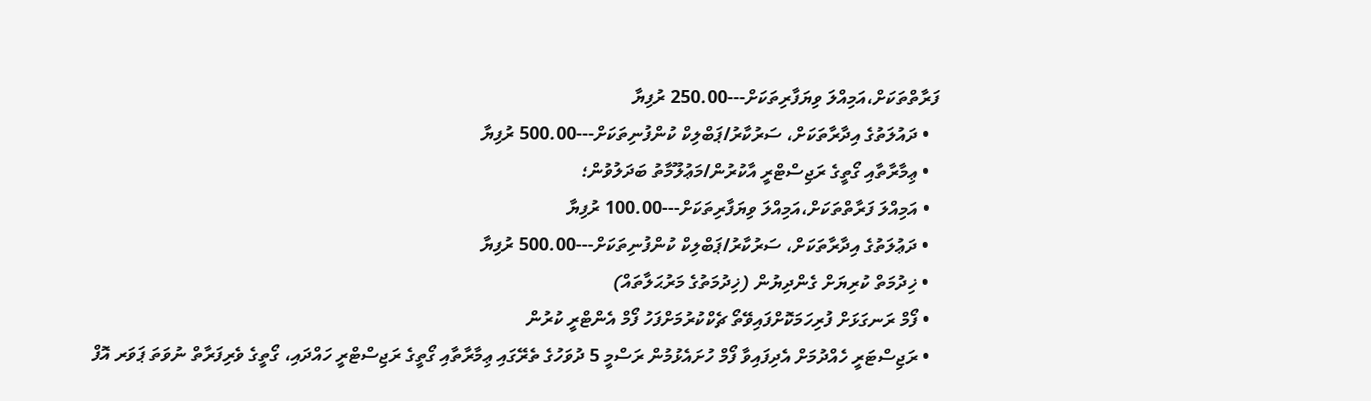ފަރާތްތަކަށް،އަމިއްލަ ވިޔަފާރިތަކަށް---250.00 ރުފިޔާ
  • ދައުލަތުގެ އިދާރާތަކަށް، ސަރުކާރު/ޕަބްލިކް ކުންފުނިތަކަށް---500.00 ރުފިޔާ
  • ޢިމާރާތާއި ގޯތީގެ ރަޖިސްޓްރީ އާކުރުން/މަޢުލޫމާތު ބަދަލުވުން؛
  • އަމިއްލަ ފަރާތްތަކަށް،އަމިއްލަ ވިޔަފާރިތަކަށް---100.00 ރުފިޔާ
  • ދަޢުލަތުގެ އިދާރާތަކަށް، ސަރުކާރު/ޕަބްލިކް ކުންފުނިތަކަށް---500.00 ރުފިޔާ
  • ޚިދުމަތް ކުރިޔަށް ގެންދިޔުން (ޚިދުމަތުގެ މަރުޙަލާތައް)
  • ފޯމް ރަނގަޅަށް ފުރިހަމަކޮށްފައިވޭތޯ ޗެކްކުރުމަށްފަހު ފޯމް އެންޓްރީ ކުރުން
  • ރަޖިސްޓަރީ ހެއްދުމަށް އެދިފައިވާ ފޯމް ހުށައެޅުމުން ރަސްމީ 5 ދުވަހުގެ ތެރޭގައި ޢިމާރާތާއި ގޯތީގެ ރަޖިސްޓްރީ ހައްދައި، ގޯތީގެ ވެރިފަރާތް ނުވަތަ ޕަވަރ އޮފް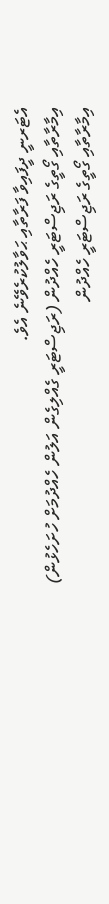އެޓަރނީ ދީފައިވާ ފަރާތާއި ޙަވާލުކުރެވޭނެ އެވެ.
އިމާރާތާއި ގޯތީގެ ރަޖިސްޓަރީ ހެއްދުން (ރަޖިސްޓަރީ ގެއްލިގެން އަލުން ހެއްދުމަށް ހުށަހެޅުން)
އިމާރާތާއި ގޯތީގެ ރަޖިސްޓަރީ ހެއްދުން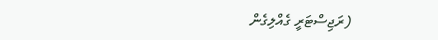(ރަޖިސްޓަރީ ގެއްލިގެން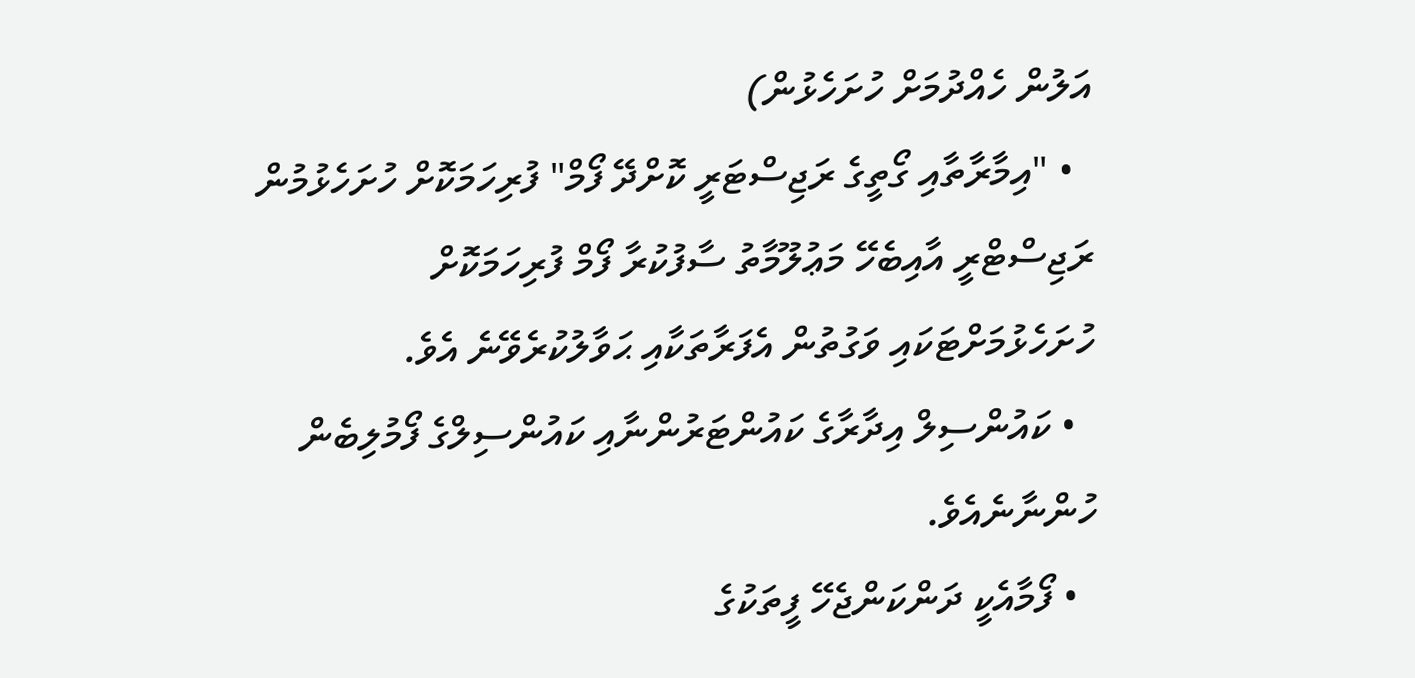އަލުން ހެއްދުމަށް ހުށަހެޅުން)
  • "އިމާރާތާއި ގޯތީގެ ރަޖިސްޓަރީ ކޮށްދޭ ފޯމް" ފުރިހަމަކޮށް ހުށަހެޅުމުން ރަޖިސްޓްރީ އާއިބެހޭ މަޢުލޫމާތު ސާފުކުރާ ފޯމް ފުރިހަމަކޮށް ހުށަހެޅުމަށްޓަކައި ވަގުތުން އެފަރާތަކާއި ޙަވާލުކުރެވޭނެ އެވެ.
  • ކައުންސިލް އިދާރާގެ ކައުންޓަރުންނާއި ކައުންސިލްގެ ފޯމުލިބެން ހުންނާނެއެވެ.
  • ފޯމާއެކީ ދަންކަންޖެހޭ ފީތަކުގެ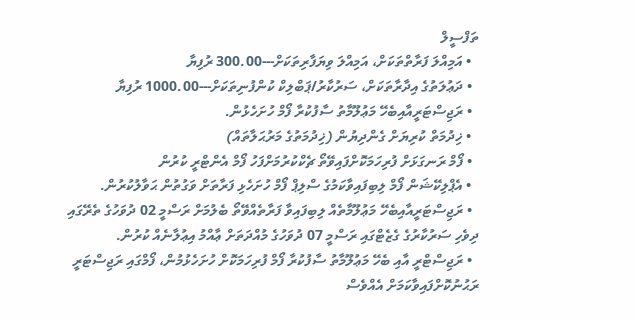ތަފްސީލް
  • އަމިއްލަ ފަރާތްތަކަށް، އަމިއްލަ ވިޔަފާރިތަކަށް---300.00 ރުފިޔާ
  • ދަޢުލަތުގެ އިދާރާތަކަށް، ސަރުކާރު/ޕަބްލިކް ކުންފުނިތަކަށް---1000.00 ރުފިޔާ
  • ރަޖިސްޓަރީއާއިބެހޭ މަޢުލޫމާތު ސާފުކުރާ ފޯމް ހުށަހެޅުން.
  • ޚިދުމަތް ކުރިޔަށް ގެންދިޔުން (ޚިދުމަތުގެ މަރުޙަލާތައް)
  • ފޯމް ރަނގަޅަށް ފުރިހަމަކޮށްފައިވޭތޯ ޗެކްކުރުމަށްފަހު ފޯމް އެންޓްރީ ކުރުން
  • އެޕްލިކޭޝަން ފޯމް ލިބިފައިވާކަމުގެ ސްލިޕް ފޯމް ހުށަހެޅި ފަރާތަށް ވަގުތުން ޙަވާލުކުރުން.
  • ރަޖިސްޓަރީއާއިބެހޭ މަޢުލޫމާތެއް ލިބިފައިވާ ފަރާތެއްވޭތޯ ބެލުމަށް ރަސްމީ 02 ދުވަހުގެ ތެރޭގައި ދިވެހި ސަރުކާރުގެ ގެޒެޓްގައި ރަސްމީ 07 ދުވަހުގެ މުއްދަތަށް ޢާއްމު އިޢުލާނެއް ކުރުން.
  • ރަޖިސްޓްރީ އާއި ބެހޭ މަޢުލޫމާތު ސާފުކުރާ ފޯމް ފުރިހަމަކޮށް ހުށަހެޅުމުން، ފޯމްގައި ރަޖިސްޓަރީ ރަޙުނުކޮށްފައިވާކަމަށް އެއްވެސް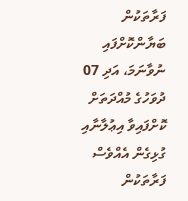ފަރާތަކުން ބަޔާންކޮށްފައި ނުވާނަމަ، އަދި 07 ދުވަހުގެ މުއްދަތަށް ކޮށްފައިވާ އިޢުލާނާއި ގުޅިގެން އެއްވެސް ފަރާތަކުން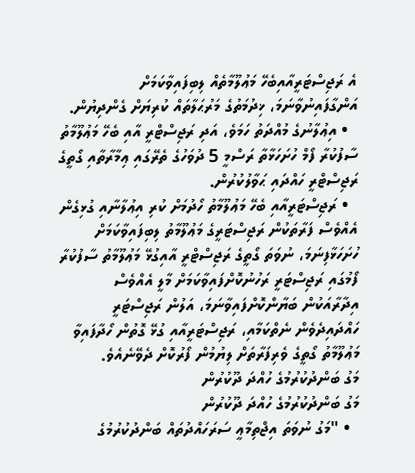އެ ރަޖިސްޓަރީއާއިބެހޭ މަޢުލޫމާތެއް ލިބިފައިވާކަމަށް އަންގާފައިނުވާނަމަ، ޚިދުމަތުގެ މަރުޙަލާތައް ކުރިޔަށް ގެންދިޔުން.
  • އިޢުލާނުގެ މުއްދަތު ހަމަވެ، އަދި ރަޖިސްޓްރީ އާއި ބެހޭ މަޢުލޫމާތު ސާފުކުރާ ފޯމް ހުށަހަޅާތާ ރަސްމީ 5 ދުވަހުގެ ތެރޭގައި ޢިމާރާތާއި ގޯތީގެ ރަޖިސްޓްރީ ހައްދައި ޙަވާލުކުރުން.
  • ރަޖިސްޓަރީއާއި ބެހޭ މަޢުލޫމާތު ހޯދުމަށް ކުރި އިޢުލާނާއި ގުޅިގެން އެއްވެސް ފަރާތަކުން ރަޖިސްޓަރީގެ މަޢުލޫމާތު ލިބިފައިވާކަމަށް ހުށަހަޅާފިނަމަ، ނުވަތަ ގޯތީގެ ރަޖިސްޓްރީ އާއިގުޅޭ މަޢުލޫމާތު ސާފުކުރާ ފޯމުގައި ރަޖިސްޓަރީ ރަހުނުކޮށްފައިވާކަމަށް މާލީ އެއްވެސް އިދާރާއަކުން ބަޔާންކޮށްފައިވާނަމަ، އަލުން ރަޖިސްޓަރީ ހައްދައިދެވެން ނެތްކަމާއި، ރަޖިސްޓަރީއާއި ގުޅޭ ގޮތުން ހޯދާފައިވާ މަޢުލޫމާތު ގޯތީގެ ވެރިފަރާތަށް ލިޔުމުން ފޯރުކޮށް ދެވޭނެއެވެ.
މަގު ބަންދުކުރުމުގެ ހުއްދަ ދޫކުރުން
މަގު ބަންދުކުރުމުގެ ހުއްދަ ދޫކުރުން
  • "މަގު ނުވަތަ އިޖްތިމާޢީ ސަރަހައްދުތައް ބަންދުކުރުމުގެ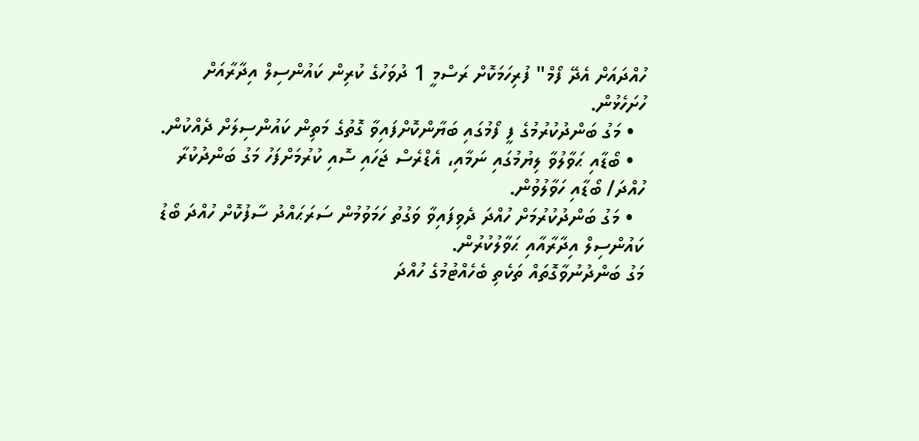ހުއްދައަށް އެދޭ ފޯމް" ފުރިހަމަކޮށް ރަސްމީ 1 ދުވަހުގެ ކުރިން ކައުންސިލް އިދާރާއަށް ހުށަހެޅުން.
  • މަގު ބަންދުކުރުމުގެ ފީ ފޯމުގައި ބަޔާންކޮށްފައިވާ ގޮތުގެ މަތިން ކައުންސިލަށް ދެއްކުން.
  • ބޯޑާއި ޙަވާލުވާ ލިޔުމުގައި ނަމާއި، އެޑްރެސް ޖަހައި ސޮއި ކުރުމަށްފަހު މަގު ބަންދުކުރާ ހުއްދަ/ ބޯޑާއި ހަވާލުވުން.
  • މަގު ބަންދުކުރުމަށް ހުއްދަ ދެވިފައިވާ ވަގުތު ހަމަވުމުން ސަރަޙައްދު ސާފުކޮށް ހުއްދަ ބޯޑު ކައުންސިލް އިދާރާއާއި ޙަވާލުކުރުން.
މަގު ބަންދުނުވާގޮތައް ތަކެތި ބެހެއްޓުމުގެ ހުއްދަ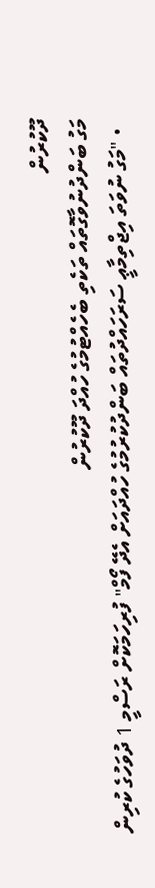ދޫކުރުން
މަގު ބަންދުނުވާގޮތައް ތަކެތި ބެހެއްޓުމުގެ ހުއްދަ ދޫކުރުން
  • "މަގު ނުވަތަ އިޖްތިމާޢީ ސަރަހައްދުތައް ބަންދުކުރުމުގެ ހުއްދައަށް އެދޭ ފޯމް" ފުރިހަމަކޮށް ރަސްމީ 1 ދުވަހުގެ ކުރިން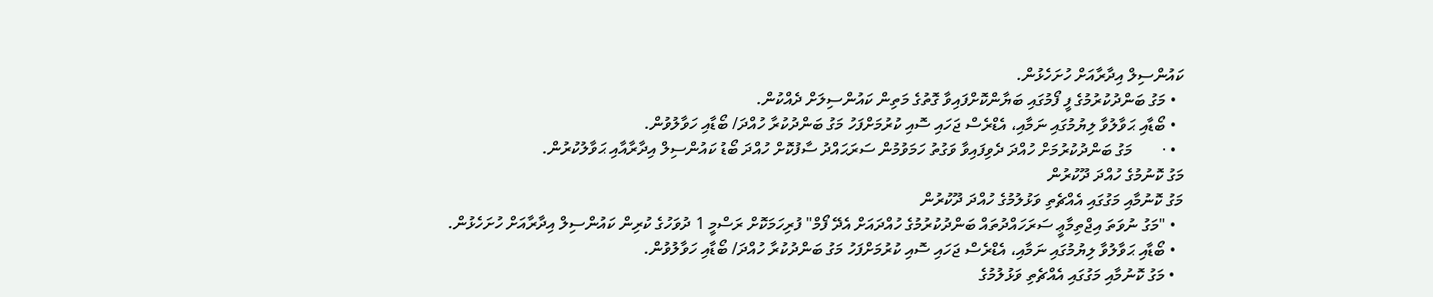ކައުންސިލް އިދާރާއަށް ހުށަހެޅުން.
  • މަގު ބަންދުކުރުމުގެ ފީ ފޯމުގައި ބަޔާންކޮށްފައިވާ ގޮތުގެ މަތިން ކައުންސިލަށް ދެއްކުން.
  • ބޯޑާއި ޙަވާލުވާ ލިޔުމުގައި ނަމާއި، އެޑްރެސް ޖަހައި ސޮއި ކުރުމަށްފަހު މަގު ބަންދުކުރާ ހުއްދަ/ ބޯޑާއި ހަވާލުވުން.
  • ·       މަގު ބަންދުކުރުމަށް ހުއްދަ ދެވިފައިވާ ވަގުތު ހަމަވުމުން ސަރަޙައްދު ސާފުކޮށް ހުއްދަ ބޯޑު ކައުންސިލް އިދާރާއާއި ޙަވާލުކުރުން.
މަގު ކޮނުމުގެ ހުއްދަ ދޫކުރުން
މަގު ކޮނުމާއި މަގުގައި އެއްޗެތި ވަޅުލުމުގެ ހުއްދަ ދޫކުރުން
  • "މަގު ނުވަތަ އިޖްތިމާޢީ ސަރަހައްދުތައް ބަންދުކުރުމުގެ ހުއްދައަށް އެދޭ ފޯމް" ފުރިހަމަކޮށް ރަސްމީ 1 ދުވަހުގެ ކުރިން ކައުންސިލް އިދާރާއަށް ހުށަހެޅުން.
  • ބޯޑާއި ޙަވާލުވާ ލިޔުމުގައި ނަމާއި، އެޑްރެސް ޖަހައި ސޮއި ކުރުމަށްފަހު މަގު ބަންދުކުރާ ހުއްދަ/ ބޯޑާއި ހަވާލުވުން.
  • މަގު ކޮނުމާއި މަގުގައި އެއްޗެތި ވަޅުލުމުގެ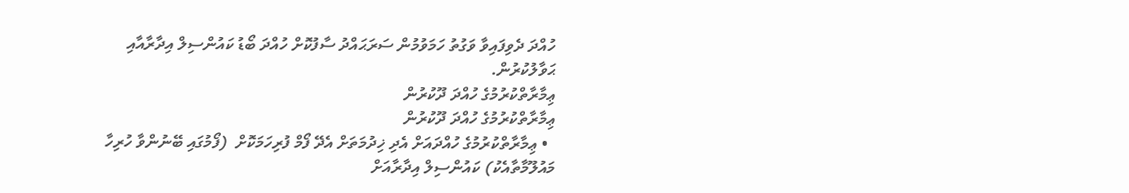ހުއްދަ ދެވިފައިވާ ވަގުތު ހަމަވުމުން ސަރަޙައްދު ސާފުކޮށް ހުއްދަ ބޯޑު ކައުންސިލް އިދާރާއާއި ޙަވާލުކުރުން.
ޢިމާރާތްކުރުމުގެ ހުއްދަ ދޫކުރުން
ޢިމާރާތްކުރުމުގެ ހުއްދަ ދޫކުރުން
  • ޢިމާރާތްކުރުމުގެ ހުއްދައަށް އެދި ޚިދުމަތަށް އެދޭ ފޯމް ފުރިހަމަކޮށް  (ފޯމުގައި ބޭނުންވާ ހުރިހާ މައުލޫމާތާއެކު) ކައުންސިލް އިދާރާއަށް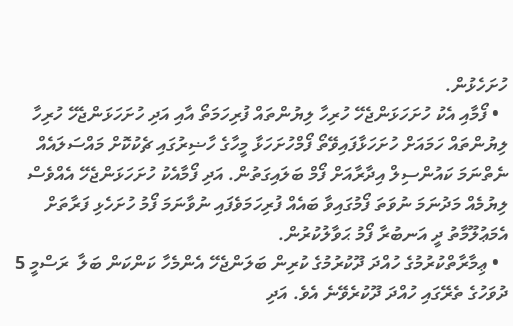ހުށަހެޅުން.
  • ފޯމާއި އެކު ހުށަހަޅަންޖެހޭ ހުރިހާ ލިޔުންތައް ފުރިހަމަތޯ އާއި އަދި ހުށަހަޅަންޖެހޭ ހުރިހާ ލިޔުންތައް ހަމައަށް ހުށަހަޅާފައިވޭތޯ ފޯމްހުށަހަޅާ މީހާގެ ހާޟިރުގައި ޗެކުކޮށް މައްސަލައެއް ނެތްނަމަ ކައުންސިލް އިދާރާއަށް ފޯމް ބަލައިގަތުން. އަދި ފޯމާއެކު ހުށަހަޅަންޖެހޭ އެއްވެސް ލިޔުމެއް މަދުނަމަ ނުވަތަ ފޯމުގައިވާ ބައެއް ފުރިހަމަވެފައި ނުވާނަމަ ފޯމު ހުށަހެޅި ފަރާތަށް އެމަޢުލޫމާތު ދީ އަނބުރާ ފޯމު ޙަވާލުކުރުން.
  • ޢިމާރާތްކުރުމުގެ ހުއްދަ ދޫކުރުމުގެ ކުރިން ބަލަންޖެހޭ އެންމެހާ ކަންކަން ބަލާ  ރަސްމީ 5 ދުވަހުގެ ތެރޭގައި ހުއްދަ ދޫކުރެވޭނެ އެވެ. އަދި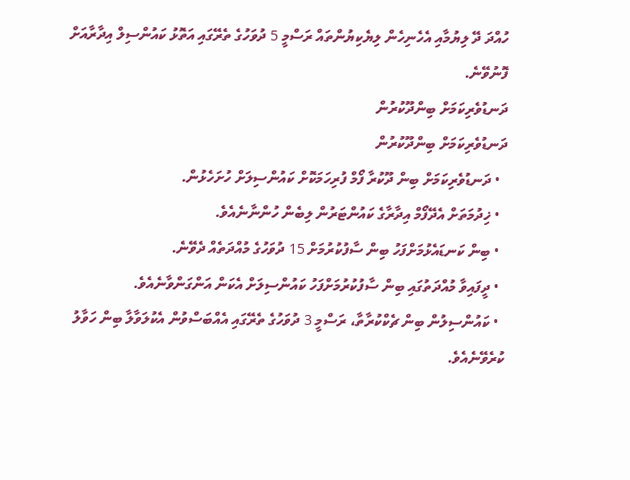ހުއްދަ ދޭ ލިޔުމާއި އެހެނިހެން ލިޔެކިޔުންތައް ރަސްމީ 5 ދުވަހުގެ ތެރޭގައި އަތޮޅު ކައުންސިލް އިދާރާއަށް ފޮނުވޭނެ.
ދަނޑުވެރިކަމަށް ބިންދޫކުރުން
ދަނޑުވެރިކަމަށް ބިންދޫކުރުން
  • ދަނޑުވެރިކަމަށް ބިން ދޫކުރާ ފޯމް ފުރިހަމަކޮށް ކައުންސިލަށް ހުށަހެޅުން.
  • ޚިދުމަތަށް އެދޭފޯމް އިދާރާގެ ކައުންޓަރުން ލިބެން ހުންނާނެއެވެ.
  • ބިން ކަނޑައެޅުމަށްފަހު ބިން ސާފުކުރުމަށް 15 ދުވަހުގެ މުއްދަތެއް ދެވޭނެ.
  • ދީފައިވާ މުއްދަތުގައި ބިން ސާފުކުރުމަށްފަހު ކައުންސިލަށް އެކަން އަންގަންވާނެއެވެ.
  • ކައުންސިލުން ބިން ޗެކްކުރާތާ، ރަސްމީ 3 ދުވަހުގެ ތެރޭގައި އެއްބަސްވުން އެކުލަވާލާ ބިން ހަވާލު ކުރެވޭނެއެވެ.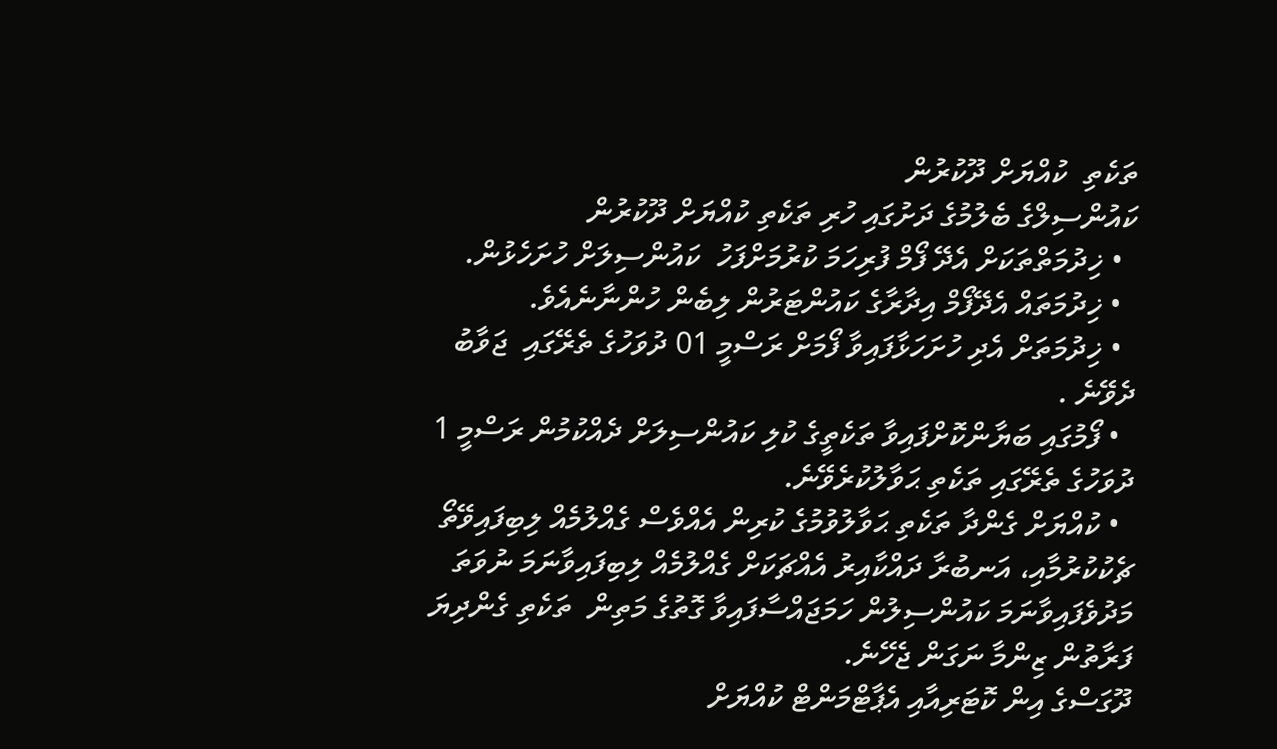ތަކެތި  ކުއްޔަށް ދޫކުރުން
ކައުންސިލްގެ ބެލުމުގެ ދަށުގައި ހުރި ތަކެތި ކުއްޔަށް ދޫކުރުން
  • ޚިދުމަތްތަކަށް އެދޭ ފޯމް ފުރިހަމަ ކުރުމަށްފަހު  ކައުންސިލަށް ހުށަހެޅުން.
  • ޚިދުމަތައް އެދޭފޯމް އިދާރާގެ ކައުންޓަރުން ލިބެން ހުންނާނެއެވެ.
  • ޚިދުމަތަށް އެދި ހުށަހަޅާފައިވާ ފޯމަށް ރަސްމީ 01 ދުވަހުގެ ތެރޭގައި  ޖަވާބު ދެވޭނެ .
  • ފޯމުގައި ބަޔާންކޮށްފައިވާ ތަކެތީގެ ކުލި ކައުންސިލަށް ދެއްކުމުން ރަސްމީ 1 ދުވަހުގެ ތެރޭގައި ތަކެތި ޙަވާލުކުރެވޭނެ.
  • ކުއްޔަށް ގެންދާ ތަކެތި ޙަވާލުވުމުގެ ކުރިން އެއްވެސް ގެއްލުމެއް ލިބިފައިވޭތޯ ޗެކުކުރުމާއި، އަނބުރާ ދައްކާއިރު އެއްޗަކަށް ގެއްލުމެއް ލިބިފައިވާނަމަ ނުވަތަ މަދުވެފައިވާނަމަ ކައުންސިލުން ހަމަޖައްސާފައިވާ ގޮތުގެ މަތިން  ތަކެތި ގެންދިޔަ ފަރާތުން ޒިންމާ ނަގަން ޖެހޭނެ.
ދޫގަސްގެ އިން ކޮޓަރިއާއި އެޕާޓްމަންޓް ކުއްޔަށް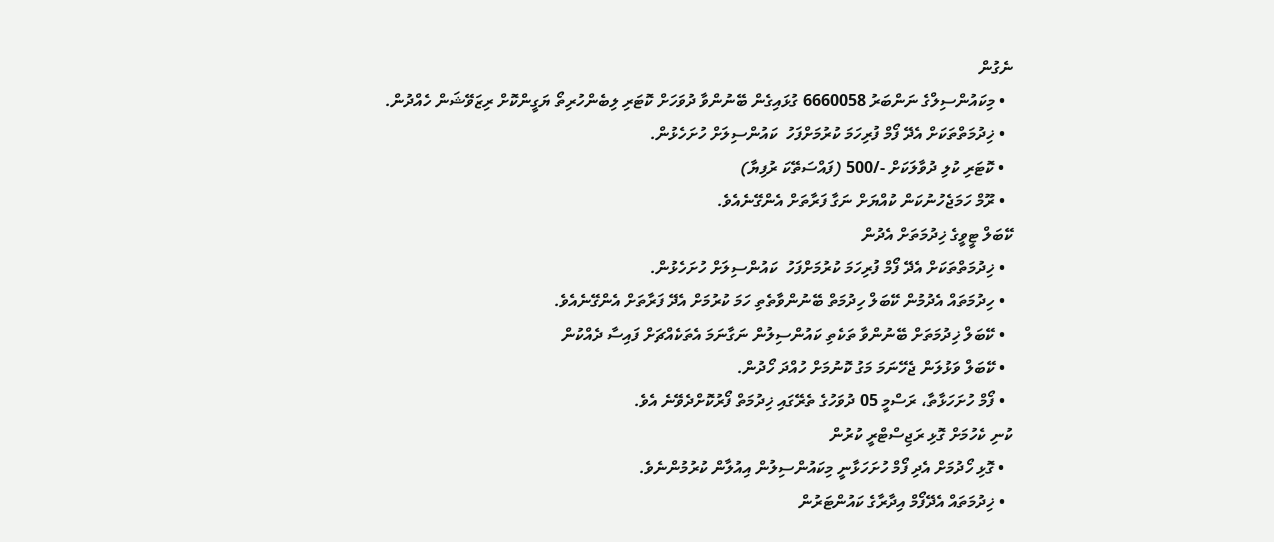ނެގުން
  • މިކައުންސިލްގެ ނަންބަރު 6660058 ގުޅައިގެން ބޭނުންވާ ދުވަހަށް ކޮޓަރި ލިބެންހުރިތޯ ޔަގީންކޮށް ރިޒަވޭޝަން ހެއްދުން.
  • ޚިދުމަތްތަކަށް އެދޭ ފޯމް ފުރިހަމަ ކުރުމަށްފަހު  ކައުންސިލަށް ހުށަހެޅުން.
  • ކޮޓަރި ކުލި ދުވާލަކަށް -/500 (ފައްސަތޭކަ ރުފިޔާ)
  • ރޫމް ހަމަޖެހުނުކަން ކުއްޔަށް ނަގާ ފަރާތަށް އެންގޭނެއެވެ.
ކޭބަލް ޓީވީގެ ޚިދުމަތަށް އެދުން
  • ޚިދުމަތްތަކަށް އެދޭ ފޯމް ފުރިހަމަ ކުރުމަށްފަހު  ކައުންސިލަށް ހުށަހެޅުން.
  • ހިދުމަތައް އެދުމުން ކޭބަލް ހިދުމަތް ބޭނުންވާތެތި ހަމަ ކުރުމަށް އެދޭ ފަރާތަށް އެންގޭނެއެވެ.
  • ކޭބަލް ޚިދުމަތަށް ބޭނުންވާ ތަކެތި ކައުންސިލުން ނަގާނަމަ އެތަކެއްޗަށް ފައިސާ ދެއްކުން
  • ކޭބަލް ވަޅުލަން ޖެހޭނަމަ މަގު ކޮނުމަށް ހުއްދަ ހޯދުން.
  • ފޯމް ހުށަހަޅާތާ، ރަސްމީ 05 ދުވަހުގެ ތެރޭގައި ޚިދުމަތް ފޯރުކޮށްދެވޭނެ އެވެ.
ކުނި ކެހުމަށް ގޮޅި ރަޖިސްޓްރީ ކުރުން
  • ގޮޅި ހޯދުމަށް އެދި ފޯމް ހުށަހަޅާނީ މިކައުންސިލުން އިއުލާން ކުރުމުންނެވެ.
  • ޚިދުމަތައް އެދޭފޯމް އިދާރާގެ ކައުންޓަރުން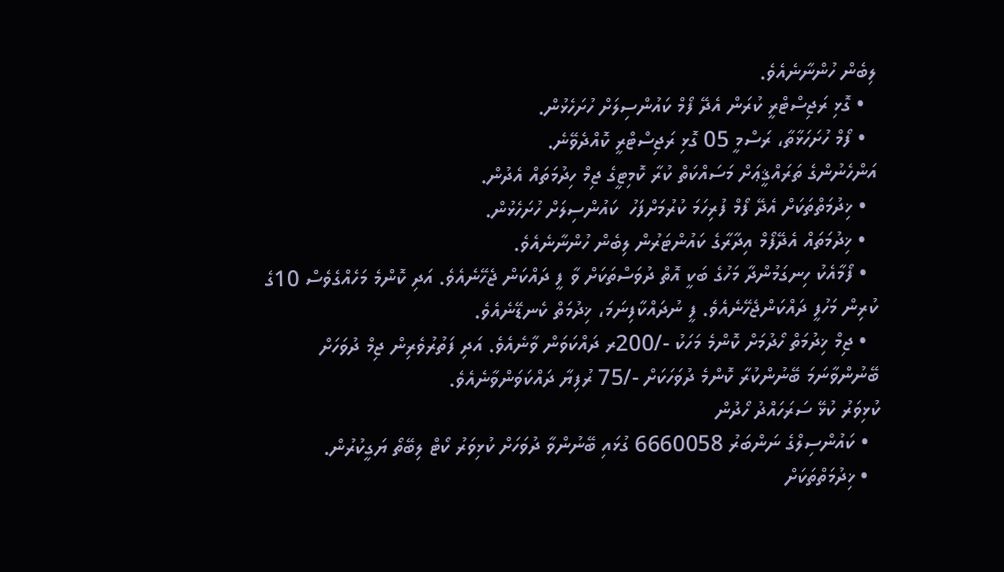ލިބެން ހުންނާނެއެވެ.
  • ގޮޅި ރަޖިސްޓްރީ ކުރަން އެދޭ ފޯމް ކައުންސިލަށް ހުށަހެޅުން.
  • ފޯމް ހުށަހަޅާތާ، ރަސްމީ 05 ގޮޅި ރަޖިސްޓްރީ ކޮއްދެވޭނެ.
އަންހެނުންގެ ތަރައްޤީޢަށް މަސައްކަތް ކުރާ ކޮމިޓީގެ ޖިމް ހިދުމަތައް އެދުން.
  • ޚިދުމަތްތަކަށް އެދޭ ފޯމް ފުރިހަމަ ކުރުމަށްފަހު  ކައުންސިލަށް ހުށަހެޅުން.
  • ޚިދުމަތައް އެދޭފޯމް އިދާރާގެ ކައުންޓަރުން ލިބެން ހުންނާނެއެވެ.
  • ފޯމާއެކު ހިނގަމުންދާ މަހުގެ ބަކީ އޮތް ދުވަސްތަކަށް ވާ ފީ ދައްކަން ޖެހޭނެއެވެ. އަދި ކޮންމެ މަހެއްގެވެސް 10ގެ ކުރިން މަހުފީ ދައްކަންޖެހޭނެއެވެ. ފީ ނުދައްކާފިނަމަ، ޚިދުމަތް ކެނޑޭނެއެވެ.
  • ޖިމް ޚިދުމަތް ހޯދުމަށް ކޮންމެ މަހަކު -/200ރ ދައްކަވަން ވާނެއެވެ. އަދި ފަތުރުވެރިން ޖިމް ދުވަހަށް ބޭނުންވާނަމަ ބޭނުންކުރާ ކޮންމެ ދުވަހަކަށް -/75 ރުފިޔާ ދައްކަވަންވާނެއެވެ.
ކުޅިވަރު ކުޅޭ ސަރަހައްދު ހޯދުން
  • ކައުންސިލްގެ ނަންބަރު 6660058 ގުޅައި ބޭނުންވާ ދުވަހަށް ކުޅިވަރު ކޯޓް ލިބޭތޯ ޔަގީކުރުން.
  • ޚިދުމަތްތަކަށް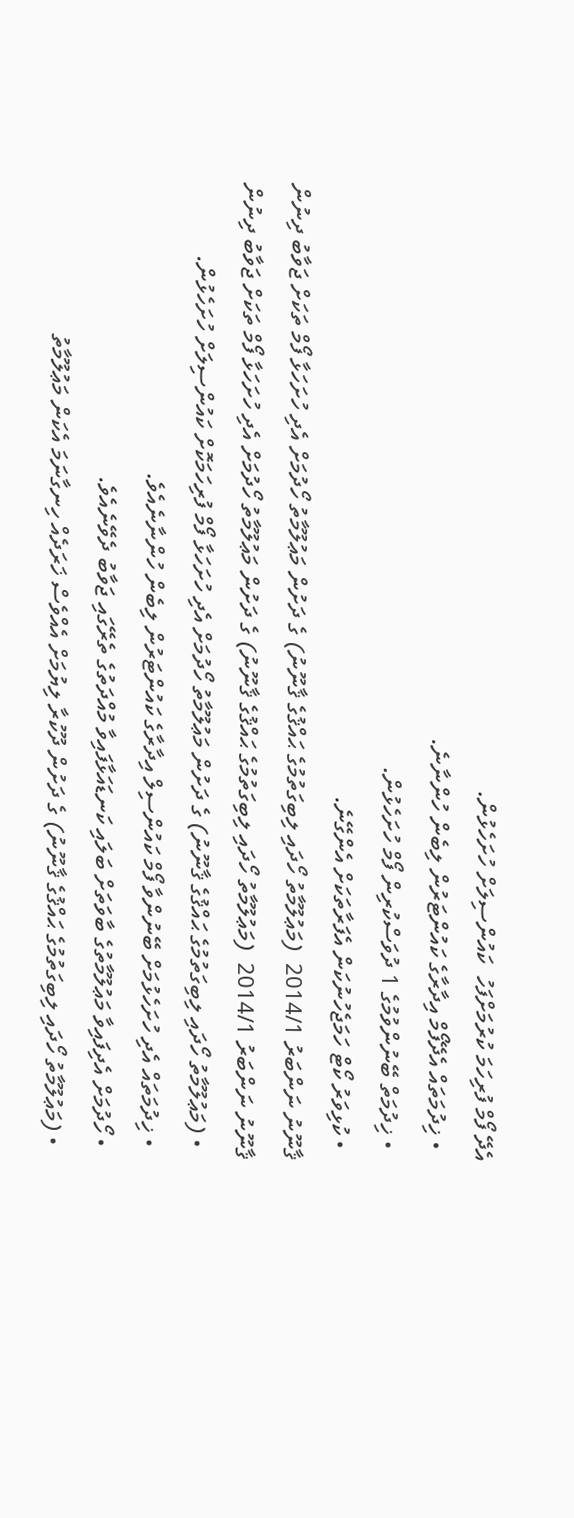އެދޭ ފޯމް ފުރިހަމަ ކުރުމަށްފަހު  ކައުންސިލަށް ހުށަހެޅުން.
  • ޚިދުމަތައް އެދޭފޯމް އިދާރާގެ ކައުންޓަރުން ލިބެން ހުންނާނެ.
  • ޚިދުމަތް ބޭނުންވުމުގެ 1 ދުވަސްކުރިން ފޯމް ހުށަހެޅުން.
  • ކުޅިވަރު ކޯޓް ހަމަޖެހުނުކަން އެފަރާތަކަށް އެންގޭނެ.
ޤާނޫނު ނަންބަރު 2014/1  (މަޢުލޫމާތު ހޯދައި ލިބިގަތުމުގެ ޙައްޤުގެ ޤާނޫނު) ގެ ދަށުން މަޢުލޫމާތު ހޯދުމަށް އެދި ހުށަހަޅާ ފޯމް ތަކަށް ޖަވާބު ދިނުން
ޤާނޫނު ނަންބަރު 2014/1  (މަޢުލޫމާތު ހޯދައި ލިބިގަތުމުގެ ޙައްޤުގެ ޤާނޫނު) ގެ ދަށުން މަޢުލޫމާތު ހޯދުމަށް އެދި ހުށަހަޅާ ފޯމް ތަކަށް ޖަވާބު ދިނުން
  • (މަޢުލޫމާތު ހޯދައި ލިބިގަތުމުގެ ޙައްޤުގެ ޤާނޫނު) ގެ ދަށުން މަޢުލޫމާތު ހޯދުމަށް އެދި ހުށަހަޅާ ފޯމް ފުރިހަމަކޮށް ކައުންސިލަށް ހުށަހެޅުން.
  • ޚިދުމަތައް އެދި ހުށަހެޅުމަށް ބޭނުންވާ ފޯމް ކައުންސިލް އިދާރާގެ ކައުންޓަރުން ލިބެން ހުންނާނެއެވެ.
  • ހޯދުމަށް އެދިފައިވާ މަޢުލޫމާތުގެ ބާވަތަށް ބަލައި ކަނޑައަޅާފައިވާ މުއްދަތުގެ ތެރޭގައި ޖަވާބު ދެވޭނެއެވެ.
  • (މަޢުލޫމާތު ހޯދައި ލިބިގަތުމުގެ ޙައްޤުގެ ޤާނޫނު) ގެ ދަށުން ދޫކުރާ ލިޔުމަށް އެއްވެސް ޚަރަދެއް ހިނގާނަމަ އެކަން މަޢުލޫމާތު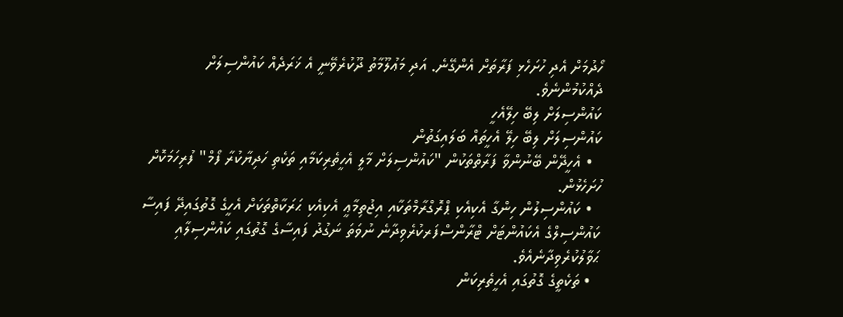ހޯދުމަށް އެދި ހުށަހެޅި ފަރާތަށް އެންގޭނެ. އަދި މަޢުލޫމާތު ދޫކުރެވޭނީ އެ ޚަރަދެއް ކައުންސިލަށް ދެއްކުމުންނެވެ.
ކައުންސިލަށް ލިބޭ ހިލޭއެހީ
ކައުންސިލަށް ލިބޭ ހިލޭ އެހީތައް ބަލައިގަތުން
  • އެހީދޭން ބޭނުންވާ ފަރާތްތަކުން "ކައުންސިލަށް މާލީ އެހީތެރިކަމާއި ތަކެތި ހަދިޔާކުރާ ފޯމް" ފުރިހަމަކޮށް ހުށަހެޅުން.
  • ކައުންސިލުން ހިންގާ އެކިއެކި ޕްރޮގްރާމްތަކާއި އިޖުތިމާޢީ އެކިއެކި ޙަރަކާތްތަކަށް އެހީގެ ގޮތުގައިދޭ ފައިސާ ކައުންސިލްގެ އެކައުންޓަށް ޓްރާންސްފަރކުރެވިދާނެ ނުވަތަ ނަގުދު ފައިސާގެ ގޮތުގައި ކައުންސިލާއި ޙަވާލުކުރެވިދާނެއެވެ.
  • ތަކެތީގެ ގޮތުގައި އެހީތެރިކަން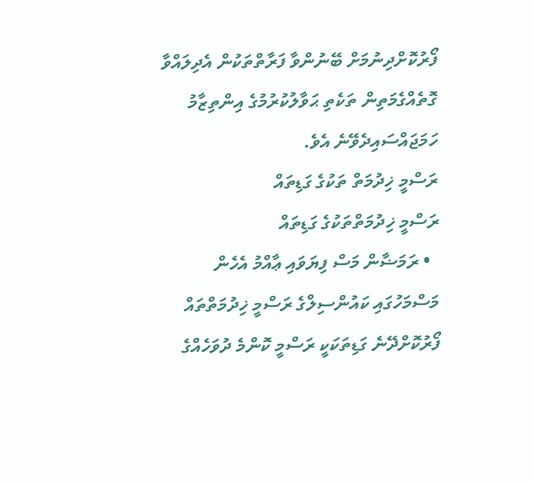ފޯރުކޮށްދިނުމަށް ބޭނުންވާ ފަރާތްތަކުން އެދިލައްވާ ގޮތެއްގެމަތިން ތަކެތި ޙަވާލުކުރުމުގެ އިންތިޒާމު ހަމަޖައްސައިދެވޭނެ އެވެ.
ރަސްމީ ޚިދުމަތް ތަކުގެ ގަޑިތައް
ރަސްމީ ޚިދުމަތްތަކުގެ ގަޑިތައް
  • ރަމަޟާން މަސް ފިޔަވައި ޢާއްމު އެހެން މަސްމަހުގައި ކައުންސިލްގެ ރަސްމީ ޚިދުމަތްތައް ފޯރުކޮށްދޭނެ ގަޑިތަކަކީ ރަސްމީ ކޮންމެ ދުވަހެއްގެ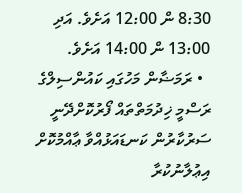8:30 ން 12:00 އަށެވެ. އަދި 13:00 ން 14:00 އަށެވެ.
  • ރަމަޟާން މަހުގައި ކައުންސިލްގެ ރަސްމީ ޚިދުމަތްތައް ފޯރުކޮށްދޭނީ ސަރުކާރުން ކަނޑައަޅުއްވާ ޢާއްމުކޮށް އިޢުލާނުކުރާ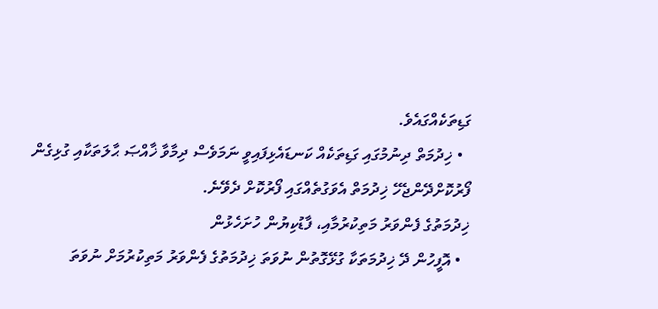ގަޑިތަކެއްގައެވެ.
  • ޚިދުމަތް ދިނުމުގައި ގަޑިތަކެއް ކަނޑައެޅިފައިވީ ނަމަވެސް ދިމާވާ ޚާއްޞަ ޙާލަތަކާއި ގުޅިގެން ފޯރުކޮށްދޭންޖެހޭ ޚިދުމަތް އެވަގުތެއްގައި ފޯރުކޮށް ދެވޭނެ.
ޚިދުމަތުގެ ފެންވަރު މަތިކުރުމާއި، ފާޑުކިޔުން ހުށަހެޅުން
  • އޮފީހުން ދޭ ޚިދުމަތަކާ ގުޅޭގޮތުން ނުވަތަ ޚިދުމަތުގެ ފެންވަރު މަތިކުރުމަށް ނުވަތަ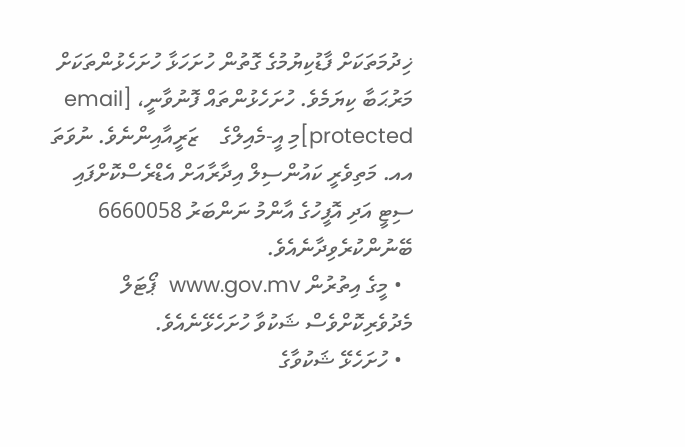ޚިދުމަތަކަށް ފާޑުކިޔުމުގެ ގޮތުން ހުށަހަޅާ ހުށަހެޅުންތަކަށް މަރުޙަބާ ކިޔަމެވެ. ހުށަހެޅުންތައް ފޮނުވާނީ، [email protected]މި އީ-މެއިލްގެ    ޒަރީއާއިންނެވެ. ނުވަތަ އއ. މަތިވެރީ ކައުންސިލް އިދާރާއަށް އެޑްރެސްކޮށްފައި ސިޓީ އަދި އޮފީހުގެ އާންމު ނަންބަރު 6660058 ބޭނުންކުރެވިދާނެއެވެ.
  • މީގެ އިތުރުން www.gov.mv  ޕޯޓަލް މެދުވެރިކޮށްވެސް ޝަކުވާ ހުށަހެޅޭނެއެވެ.
  • ހުށަހެޅޭ ޝަކުވާގެ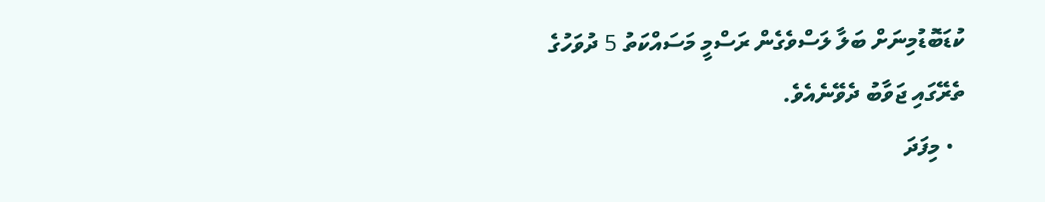ކުޑަބޮޑުމިނަށް ބަލާ ލަސްވެގެން ރަސްމީ މަސައްކަތު 5 ދުވަހުގެ ތެރޭގައި ޖަވާބު ދެވޭނެއެވެ.
  • މިފަދަ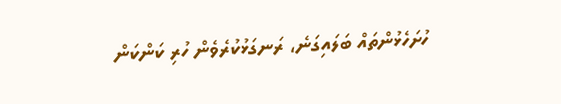ހުށަހެޅުންތައް ބަލައިގަނެ، ރަނގަޅުކުރެވެން ހުރި ކަންކަން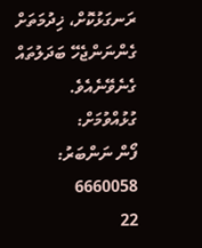ރަނގަޅުކޮށް، ޚިދުމަތަށް ގެންނަންޖެހޭ ބަދަލުތައް ގެނެވޭނެއެވެ.
ގުޅުއްވުމަށް:
ފޯން ނަންބަރު: 6660058
22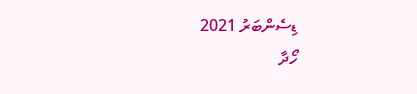ޑިސެންބަރު 2021
ހޯދާ